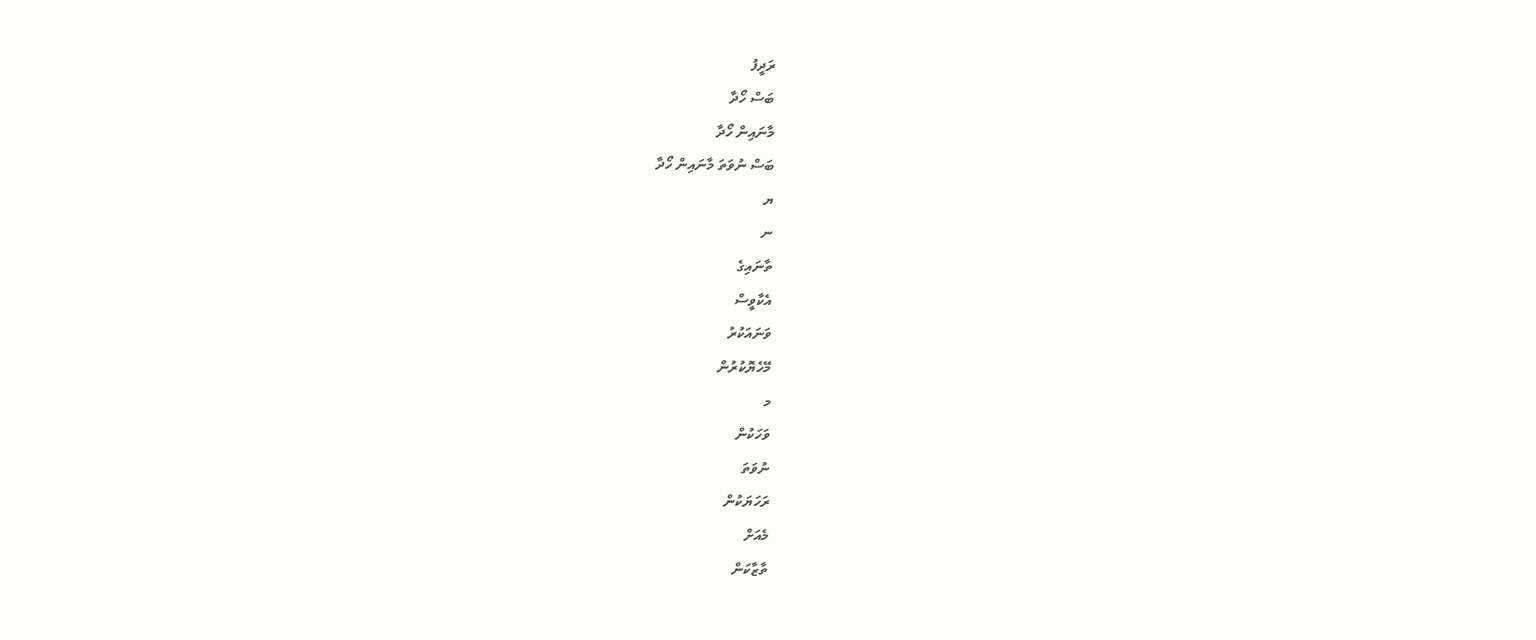ރަދީފު
ބަސް ހޯދާ
މާނައިން ހޯދާ
ބަސް ނުވަތަ މާނައިން ހޯދާ
ޔ
ނ
ތާނައިގެ
އެކާވީސް
ވަނައަކުރު
މޭހެޔޮކުރުން
މ
ވަހަކުން
ނުވަތަ
ރަހަޔަކުން
މެއަށް
ތާޒާކަން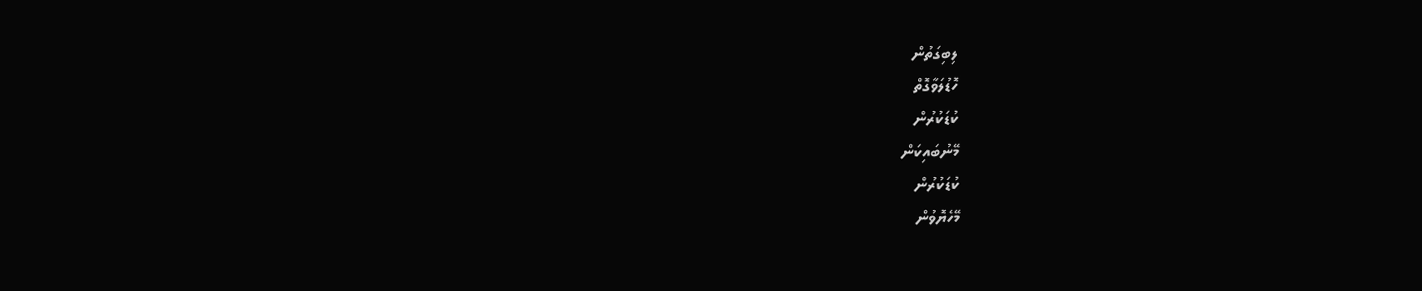ލިބިގަތުން
ހޮޑުލަވާގޮތް
ކުޑަކުރުން
މޭނުބައިކަން
ކުޑަކުރުން
މޭހެޔޮވުން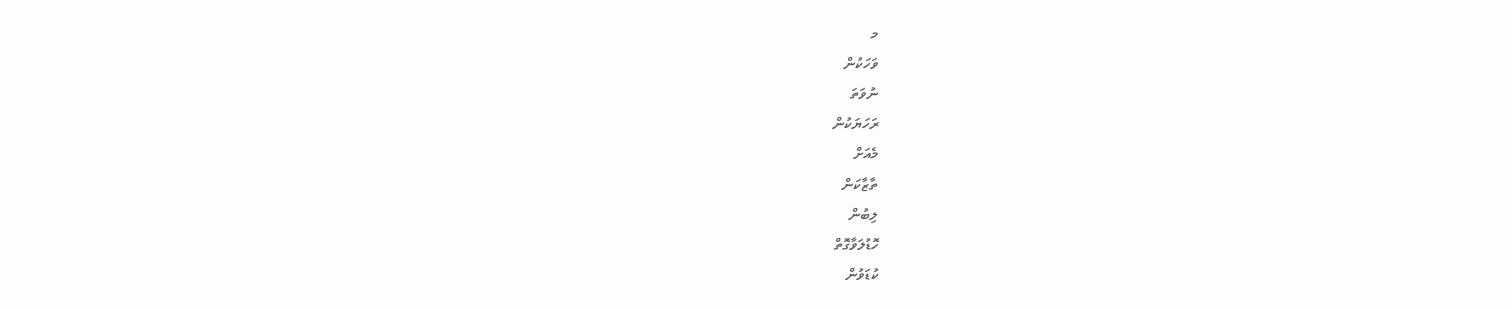މ
ވަހަކުން
ނުވަތަ
ރަހަޔަކުން
މެއަށް
ތާޒާކަން
ލިބުން
ހޮޑުލަވާގޮތް
ކުޑަވުން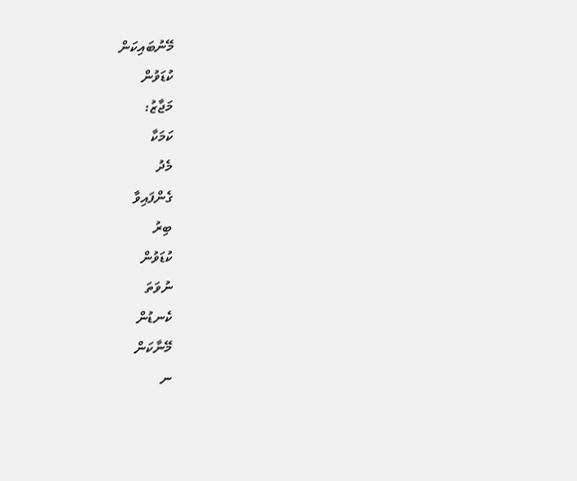މޭނުބައިކަން
ކުޑަވުން
މަޖާޒު:
ކަމަކާ
މެދު
ގެންފައިވާ
ބިރު
ކުޑަވުން
ނުވަތަ
ކެނޑުން
މޭނާކަން
ނ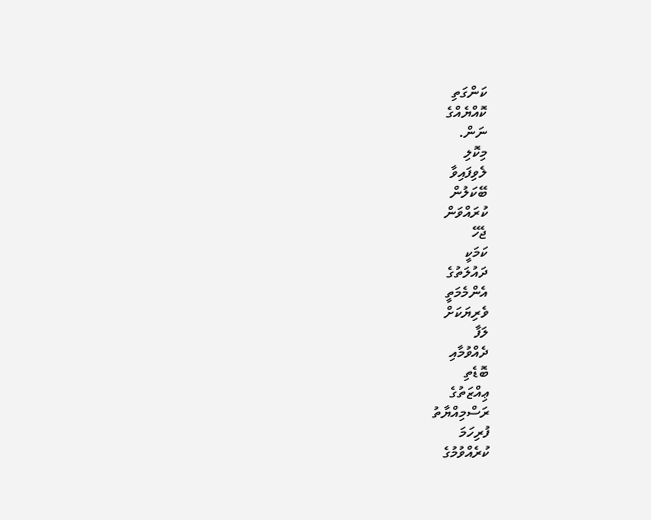ކަންގަތި
ކޮއްޔެއްގެ
ނަން.
މިކޮލި
ލެވިފައިވާ
ބޭކަލުން
ކުރައްވަން
ޖެހޭ
ކަމަކީ
ދައުލަތުގެ
އެންމެމަތީ
ވެރިޔަކަށް
ލަފާ
ދެއްވުމާއި
ބޮޑެތި
ޢިއްޒަތުގެ
ރަސްމިއްޔާތު
ފުރިހަމަ
ކުރެއްވުމުގެ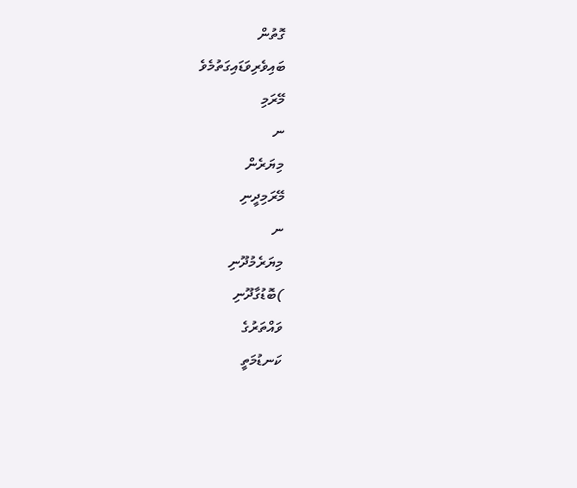ގޮތުން
ބައިވެރިވަޑައިގަތުމެވެ
މޭރަމި
ނ
މިޔަރެން
މޭރަމިދީނި
ނ
މިޔަރެމުދޫނި
)ބޮޑުގާދޫނި
ވައްތަރުގެ
ކަނޑުމަތީ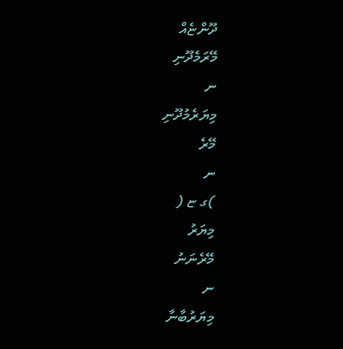ދޫންޏެއް
މޭރަމެދޫނި
ނ
މިޔަރެމުދޫނި
މޭރެ
ނ
)ގ ޏ (
މިޔަރު
މޭރެނަނު
ނ
މިޔަރުބާނާ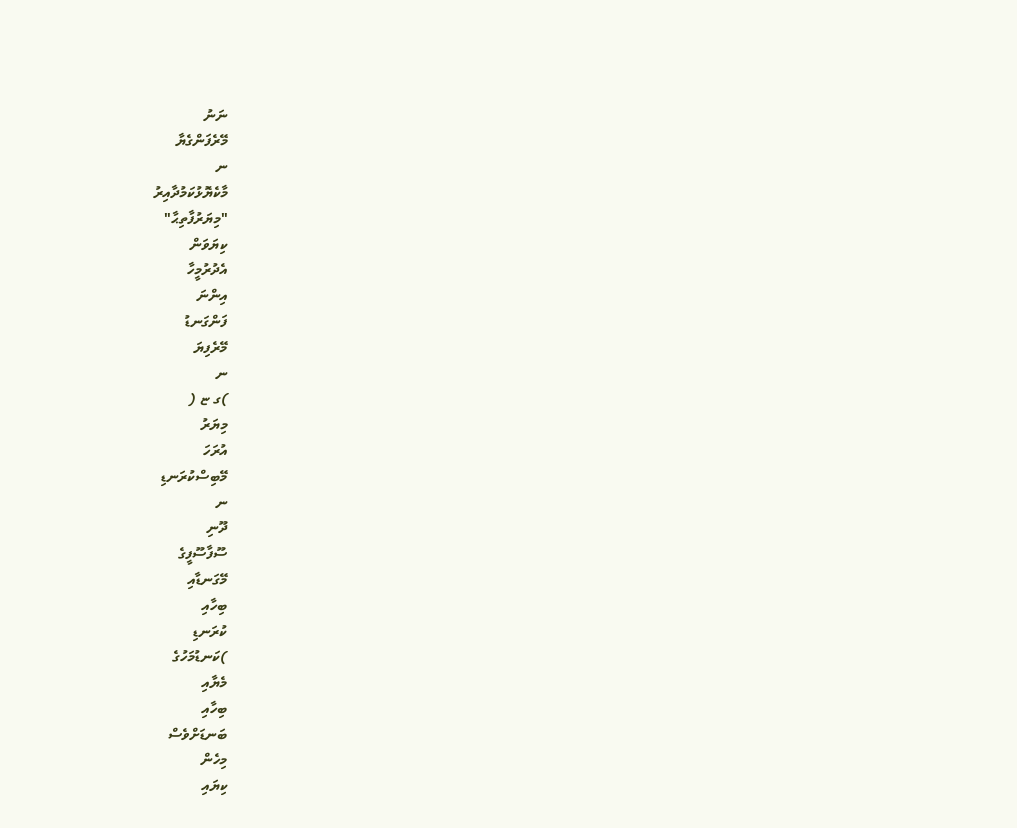ނަނު
މޭރެފަންގެޔާ
ނ
މާކެޔޮޅުކަމުދާއިރު
"މިޔަރުފާތިޙާ"
ކިޔަވަން
އެދުރުމީހާ
އިންނަ
ފަންގަނޑު
މޭރެފިޔަ
ނ
)ގ ޏ (
މިޔަރު
އުރަހަ
މޭބިސްކުރަނޑި
ނ
ދޫނި
ސޫފާސޫފީގެ
މޭގަނޑާއި
ބިހާއި
ކުރަނޑި
)ކަނޑުމަހުގެ
މެޔާއި
ބިހާއި
ބަނޑަށްވެސް
މިހެން
ކިޔައި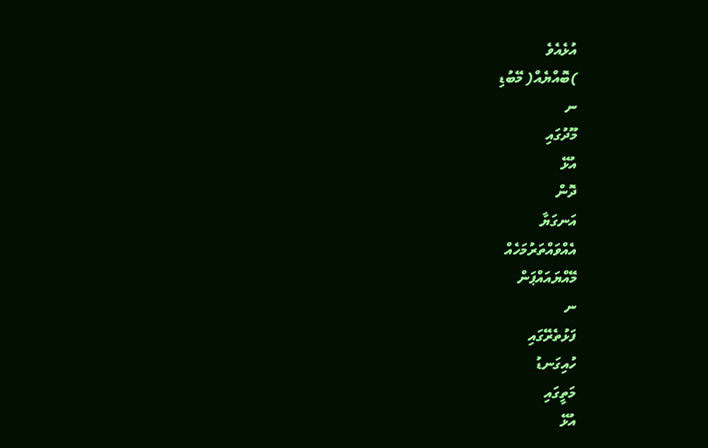އުޅެއެވެ
)ބޮއްޔެއް( މޭބުޑި
ނ
މޫދުގައި
އުޅޭ
ދޮން
އަނގަޔާ
އެއްވައްތަރުމަހެއް
މޭއްޔައައްޕަން
ނ
ފަޅުތެރޭގައި
ހުއިގަނޑު
މަތީގައި
އުޅޭ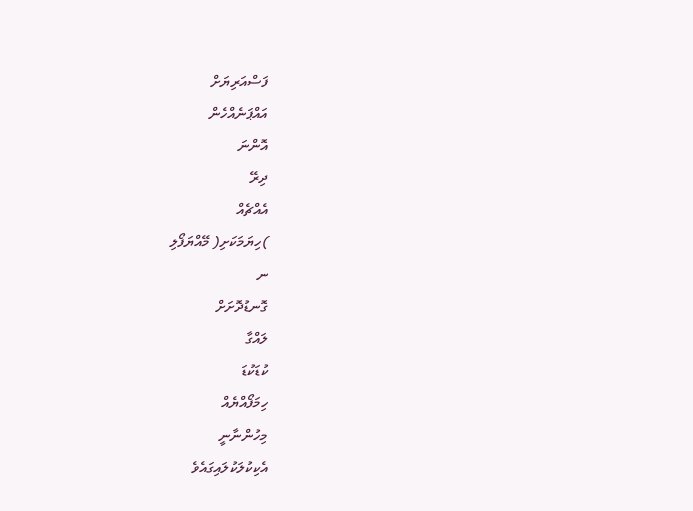ފަސްއަރިޔަށް
އައްޕަނެއްހެން
އޮންނަ
ދިރޭ
އެއްޗެއް
)ހިޔަމަކަށި( މޭއްޔަފޯލި
ނ
ގޮނޑުދޮށަށް
ލައްގާ
ކުޑަކުޑަ
ހިމަފޯއްޔެއް
މިހުންނާނީ
އެކިކުލަކުލައިގައެވެ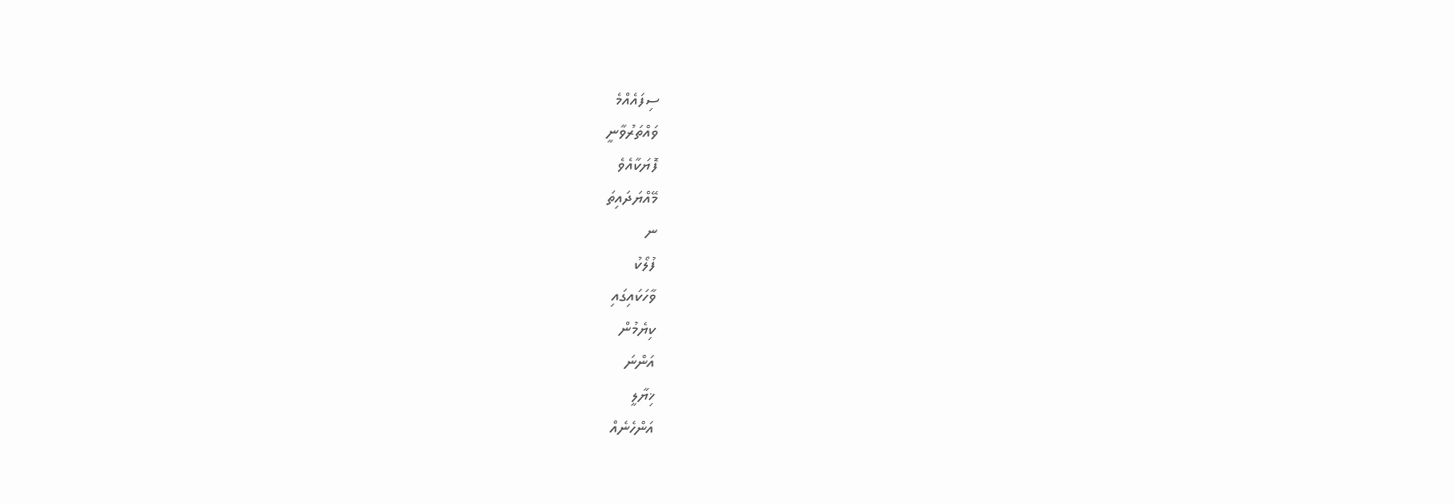ސިފައެއްމެ
ވައްތަރުވާނީ
ފޮޔަކާއެވެ
މޭއްޔަދައިތަ
ނ
ފުލޯކު
ވާހަކައިގައި
ކިޔެމުން
އަންނަ
ޚިޔާލީ
އަންހެނެއް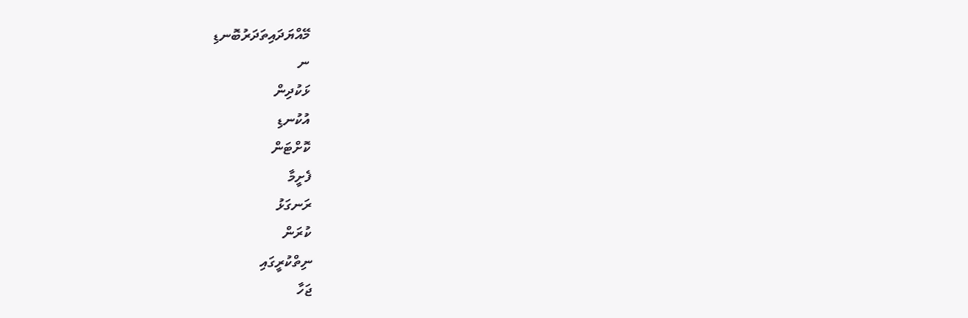މޭއްޔަދައިތަދަރުބޮނޑި
ނ
ޅަކުދިން
އުކުނޑި
ކޮށްޓަން
ފެށީމާ
ރަނގަޅު
ކުރަން
ނިތްކުރީގައި
ޖަހާ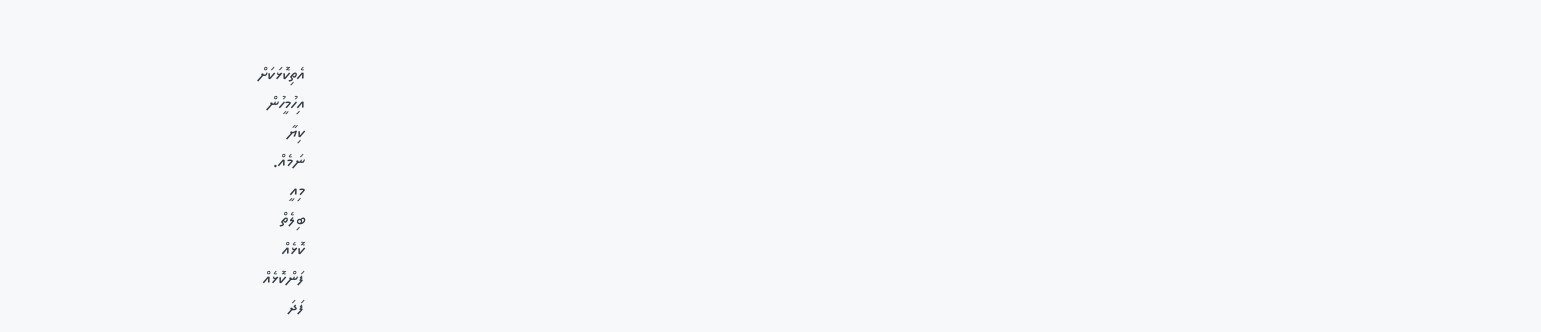އެތިކޮޅަކަށް
އިހުމީހުން
ކިޔާ
ނަމެއް.
މިއީ
ބިލެތް
ކޮޅެއް
ފަންކޮޅެއް
ފަދަ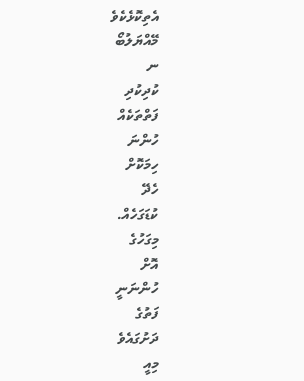އެތިކޮޅެކެވެ
މޭއްޔަލުބޯ
ނ
ކުދިކުދި
ފަތްތަކެއް
ހުންނަ
ހިމަކޮށް
ހެދޭ
ކުޑަގަހެއް.
މިގަހުގެ
އޮށް
ހުންނަނީ
ފަތުގެ
ދަށުގައެވެ
މިއީ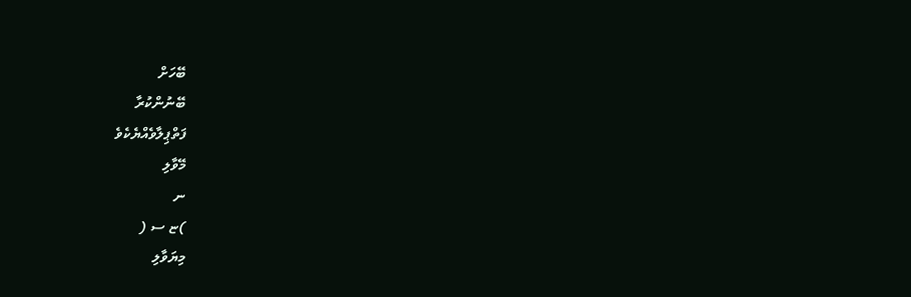ބޭހަށް
ބޭނުންކުރާ
ފަތްޕިލާވެއްޔެކެވެ
މޭވާލި
ނ
)ޏ ސ (
މިޔަވާލި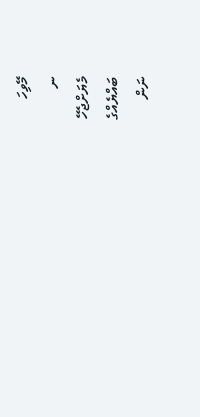މޭވިހަ
ނ
މެޔަށްޖެހޭ
ބައްޔެއްގެ
ނަން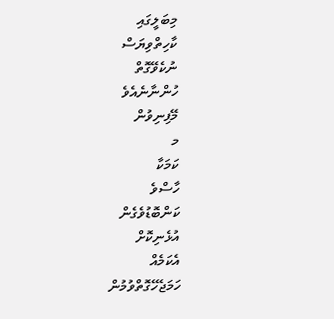މިބަލީގައި
ކާހިތްވިޔަސް
ނުކެވޭގޮތް
ހުންނާނެއެވެ
މޭފިނިވުން
މ
ކަމަކާ
ހާސްވެ
ކަންބޮޑުވެގެން
އުޅެނިކޮށް
އެކަމެއް
ހަމަޖެހޭގޮތްވުމުން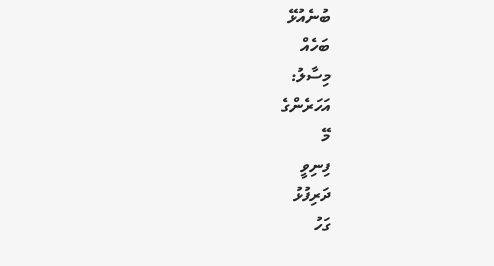ބުނެއުޅޭ
ބަހެއް
މިސާލު:
އަހަރެންގެ
މޭ
ފިނިވީ
ދަރިފުޅު
ގަހު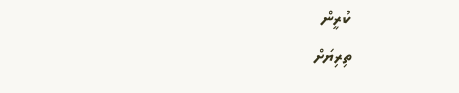ކުރީން
ތިރިޔަށް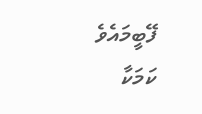ފޭބީމައެވެ
ކަމަކާ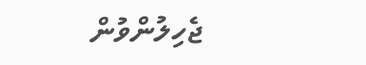ޖެހިލުންވުން